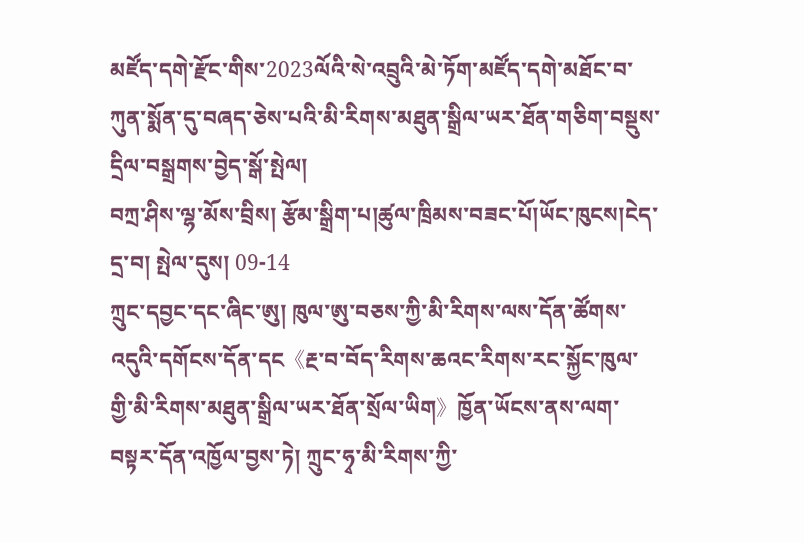མཛོད་དགེ་རྫོང་གིས་2023ལོའི་སེ་འབྲུའི་མེ་ཏོག་མཛོད་དགེ་མཐོང་བ་ཀུན་སྨོན་དུ་བཞད་ཅེས་པའི་མི་རིགས་མཐུན་སྒྲིལ་ཡར་ཐོན་གཅིག་བསྡུས་དྲིལ་བསྒྲགས་བྱེད་སྒོ་སྤེལ།
བཀྲ་ཤིས་ལྷ་མོས་བྲིས། རྩོམ་སྒྲིག་པ།ཚུལ་ཁྲིམས་བཟང་པོ།ཡོང་ཁུངས།ངེད་དྲ་བ། སྤེལ་དུས། 09-14
ཀྲུང་དབྱང་དང་ཞིང་ཨུ། ཁུལ་ཨུ་བཅས་ཀྱི་མི་རིགས་ལས་དོན་ཚོགས་འདུའི་དགོངས་དོན་དང《རྔ་བ་བོད་རིགས་ཆའང་རིགས་རང་སྐྱོང་ཁུལ་གྱི་མི་རིགས་མཐུན་སྒྲིལ་ཡར་ཐོན་སྲོལ་ཡིག》ཁྱོན་ཡོངས་ནས་ལག་བསྟར་དོན་འཁྱོལ་བྱས་ཏེ། ཀྲུང་ཧྭ་མི་རིགས་ཀྱི་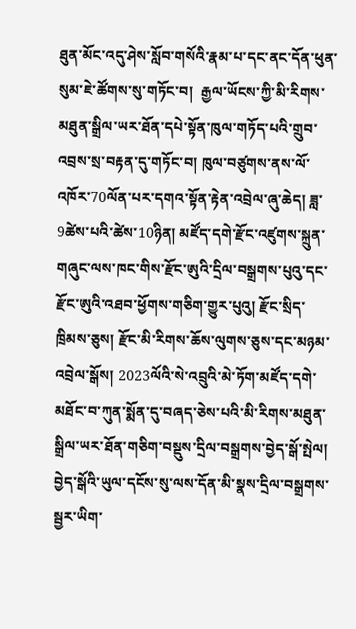ཐུན་མོང་འདུ་ཤེས་སློབ་གསོའི་རྣམ་པ་དང་ནང་དོན་ཕུན་སུམ་ཇེ་ཚོགས་སུ་གཏོང་བ།  རྒྱལ་ཡོངས་ཀྱི་མི་རིགས་མཐུན་སྒྲིལ་ཡར་ཐོན་དཔེ་སྟོན་ཁུལ་གཏོད་པའི་གྲུབ་འབྲས་སྲ་བརྟན་དུ་གཏོང་བ། ཁུལ་བཙུགས་ནས་ལོ་འཁོར་70ལོན་པར་དགའ་སྟོན་རྟེན་འབྲེལ་ཞུ་ཆེད། ཟླ་9ཚེས་པའི་ཚེས་10ཉིན། མཛོད་དགེ་རྫོང་འཛུགས་སྐྲུན་གཞུང་ལས་ཁང་གིས་རྫོང་ཨུའི་དྲིལ་བསྒྲགས་པུའུ་དང་རྫོང་ཨུའི་འཐབ་ཕྱོགས་གཅིག་གྱུར་པུའུ། རྫོང་སྲིད་ཁྲིམས་ཅུས། རྫོང་མི་རིགས་ཆོས་ལུགས་ཅུས་དང་མཉམ་འབྲེལ་སྒོས། 2023ལོའི་སེ་འབྲུའི་མེ་ཏོག་མཛོད་དགེ་མཐོང་བ་ཀུན་སྨོན་དུ་བཞད་ཅེས་པའི་མི་རིགས་མཐུན་སྒྲིལ་ཡར་ཐོན་གཅིག་བསྡུས་དྲིལ་བསྒྲགས་བྱེད་སྒོ་སྤེལ།
བྱེད་སྒོའི་ཡུལ་དངོས་སུ་ལས་དོན་མི་སྣས་དྲིལ་བསྒྲགས་སྦྱར་ཡིག་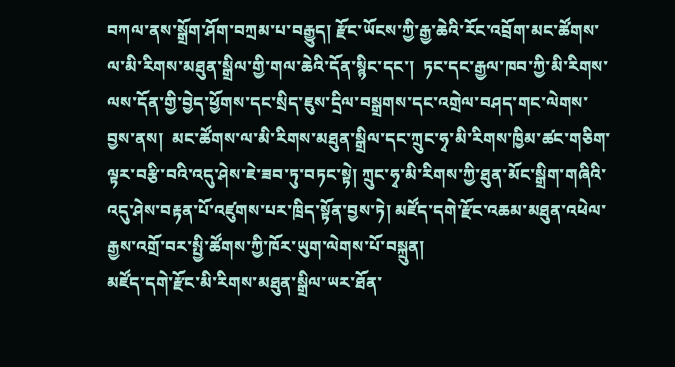བཀལ་ནས་སྒྲོག་ཤོག་བཀྲམ་པ་བརྒྱུད། རྫོང་ཡོངས་ཀྱི་རྒྱ་ཆེའི་རོང་འབྲོག་མང་ཚོགས་ལ་མི་རིགས་མཐུན་སྒྲིལ་གྱི་གལ་ཆེའི་དོན་སྙིང་དང་།  ཏང་དང་རྒྱལ་ཁབ་ཀྱི་མི་རིགས་ལས་དོན་གྱི་བྱེད་ཕྱོགས་དང་སྲིད་ཇུས་དྲིལ་བསྒྲགས་དང་འགྲེལ་བཤད་གང་ལེགས་བྱས་ནས།  མང་ཚོགས་ལ་མི་རིགས་མཐུན་སྒྲིལ་དང་ཀྲུང་ཧྭ་མི་རིགས་ཁྱིམ་ཚང་གཅིག་ལྟར་བརྩི་བའི་འདུ་ཤེས་ཇེ་ཟབ་ཏུ་བཏང་སྟེ། ཀྲུང་ཧྭ་མི་རིགས་ཀྱི་ཐུན་མོང་སྒྲིག་གཞིའི་འདུ་ཤེས་བརྟན་པོ་འཛུགས་པར་ཁྲིད་སྟོན་བྱས་ཏེ། མཛོད་དགེ་རྫོང་འཆམ་མཐུན་འཕེལ་རྒྱས་འགྲོ་བར་སྤྱི་ཚོགས་ཀྱི་ཁོར་ཡུག་ལེགས་པོ་བསྐྲུན།
མཛོད་དགེ་རྫོང་མི་རིགས་མཐུན་སྒྲིལ་ཡར་ཐོན་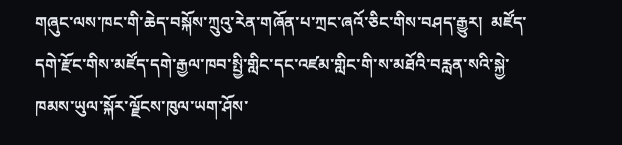གཞུང་ལས་ཁང་གི་ཆེད་བསྐོས་ཀྲུའུ་རེན་གཞོན་པ་ཀྲང་ཞའོ་ཅིང་གིས་བཤད་རྒྱུར།  མཛོད་དགེ་རྫོང་གིས་མཛོད་དགེ་རྒྱལ་ཁབ་སྤྱི་གླིང་དང་འཛམ་གླིང་གི་ས་མཐོའི་བརླན་སའི་སྐྱེ་ཁམས་ཡུལ་སྐོར་ལྗོངས་ཁུལ་ཡག་ཤོས་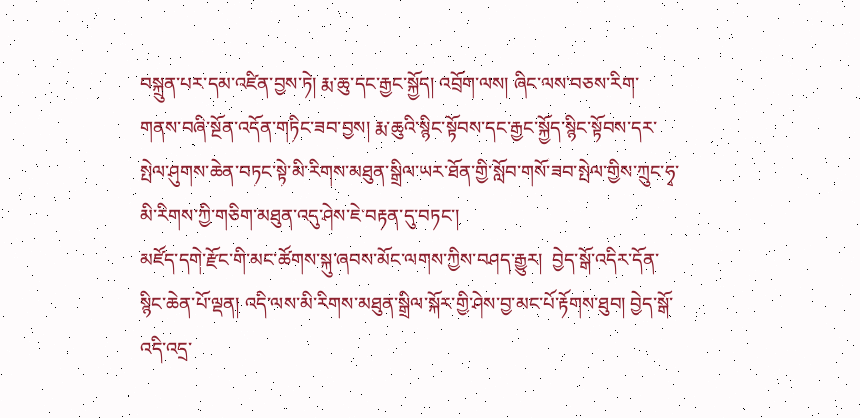བསྐྲུན་པར་དམ་འཛིན་བྱས་ཏེ། རྨ་ཆུ་དང་རྒྱང་སྐྱོད། འབྲོག་ལས། ཞིང་ལས་བཅས་རིག་གནས་བཞི་སྔོན་འདོན་གཏིང་ཟབ་བྱས། རྨ་ཆུའི་སྙིང་སྟོབས་དང་རྒྱང་སྐྱོད་སྙིང་སྟོབས་དར་སྤེལ་ཤུགས་ཆེན་བཏང་སྟེ་མི་རིགས་མཐུན་སྒྲིལ་ཡར་ཐོན་གྱི་སློབ་གསོ་ཟབ་སྤེལ་གྱིས་ཀྲུང་ཧྭ་མི་རིགས་ཀྱི་གཅིག་མཐུན་འདུ་ཤེས་ཇེ་བརྟན་དུ་བཏང་།
མཛོད་དགེ་རྫོང་གི་མང་ཚོགས་སྐུ་ཞབས་མོང་ལགས་ཀྱིས་བཤད་རྒྱུར།  བྱེད་སྒོ་འདིར་དོན་སྙིང་ཆེན་པོ་ལྡན། འདི་ལས་མི་རིགས་མཐུན་སྒྲིལ་སྐོར་གྱི་ཤེས་བྱ་མང་པོ་རྟོགས་ཐུབ། བྱེད་སྒོ་འདི་འདྲ་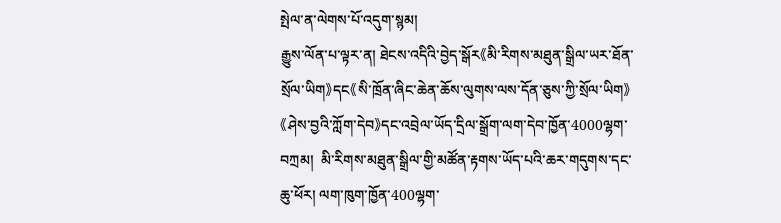སྤེལ་ན་ལེགས་པོ་འདུག་སྙམ།
རྒྱུས་ལོན་པ་ལྟར་ན། ཐེངས་འདིའི་བྱེད་སྒོར《མི་རིགས་མཐུན་སྒྲིལ་ཡར་ཐོན་སྲོལ་ཡིག》དང《སི་ཁྲོན་ཞིང་ཆེན་ཆོས་ལུགས་ལས་དོན་ཅུས་ཀྱི་སྲོལ་ཡིག》《ཤེས་བྱའི་ཀློག་དེབ》དང་འབྲེལ་ཡོད་དྲིལ་སྒྲོག་ལག་དེབ་ཁྱོན་4000ལྷག་བཀྲམ།  མི་རིགས་མཐུན་སྒྲིལ་གྱི་མཚོན་རྟགས་ཡོད་པའི་ཆར་གདུགས་དང་ཆུ་ཕོར། ལག་ཁུག་ཁྱོན་400ལྷག་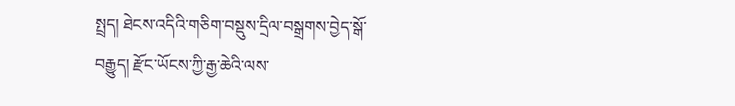སྤྲད། ཐེངས་འདིའི་གཅིག་བསྡུས་དྲིལ་བསྒྲགས་བྱེད་སྒོ་བརྒྱུད། རྫོང་ཡོངས་ཀྱི་རྒྱ་ཆེའི་ལས་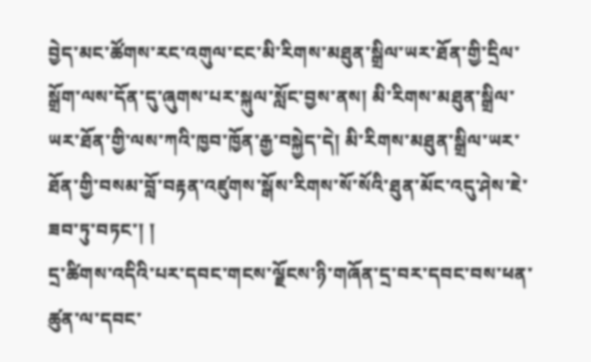བྱེད་མང་ཚོགས་རང་འགུལ་ངང་མི་རིགས་མཐུན་སྒྲིལ་ཡར་ཐོན་གྱི་དྲིལ་སྒྲོག་ལས་དོན་དུ་ཞུགས་པར་སྐུལ་སློང་བྱས་ནས། མི་རིགས་མཐུན་སྒྲིལ་ཡར་ཐོན་གྱི་ལས་ཀའི་ཁྱབ་ཁྱོན་རྒྱ་བསྐྱེད་དེ། མི་རིགས་མཐུན་སྒྲིལ་ཡར་ཐོན་གྱི་བསམ་བློ་བརྟན་འཛུགས་སྒོས་རིགས་སོ་སོའི་ཐུན་མོང་འདུ་ཤེས་ཇེ་ཟབ་ཏུ་བཏང་། །
དྲ་ཚིགས་འདིའི་པར་དབང་གངས་ལྗོངས་ཉི་གཞོན་དྲ་བར་དབང་བས་ཕན་ཚུན་ལ་དབང་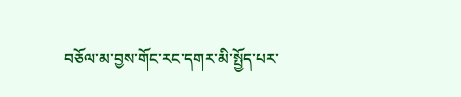བཅོལ་མ་བྱས་གོང་རང་དགར་མི་སྤྱོད་པར་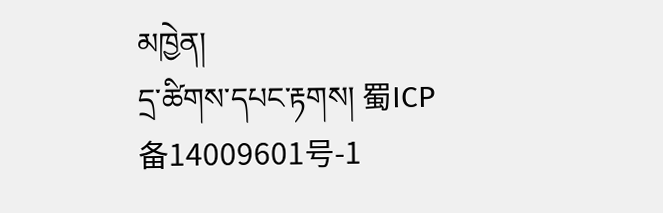མཁྱེན།
དྲ་ཚིགས་དཔང་རྟགས། 蜀ICP备14009601号-1